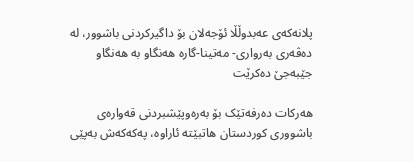پلانەکەی عەبدوڵڵا ئۆجەلان بۆ داگیرکردنی باشوور، لە دەڤەری بەرواری- مەتینا-گارە هەنگاو بە هەنگاو جێبەجێ دەکرێت

هەرکات دەرفەتێک بۆ بەرەوپێشبردنی قەوارەی باشووری کوردستان هاتبێتە ئاراوە، پەکەکەش بەپێی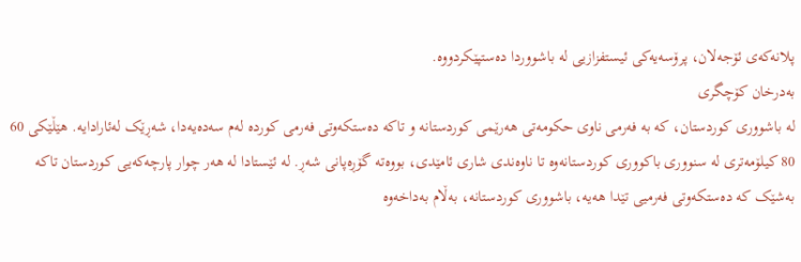پلانەکەی ئۆجەلان، پرۆسەیەکی ئیستفزازیی لە باشووردا دەستپێکردووە.
بەدرخان کۆچگری
لە باشووری کوردستان، کە بە فەرمی ناوی حکومەتی هەرێمی کوردستانە و تاکە دەستکەوتی فەرمی کوردە لەم سەدەیەدا، شەڕێک لەئارادایە. هێڵێکی 60 80 کیلۆمەتری لە سنووری باکووری کوردستانەوە تا ناوەندی شاری ئامێدی، بووەتە گۆڕەپانی شەڕ. لە ئێستادا لە هەر چوار پارچەکەیی کوردستان تاکە بەشێک کە دەستکەوتی فەرمیی تێدا هەیە، باشووری کوردستانە، بەڵام بەداخەوە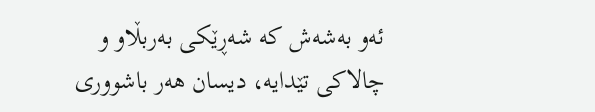ئەو بەشەش کە شەڕێکی بەربڵاو و چالاکی تێدایە، دیسان هەر باشووری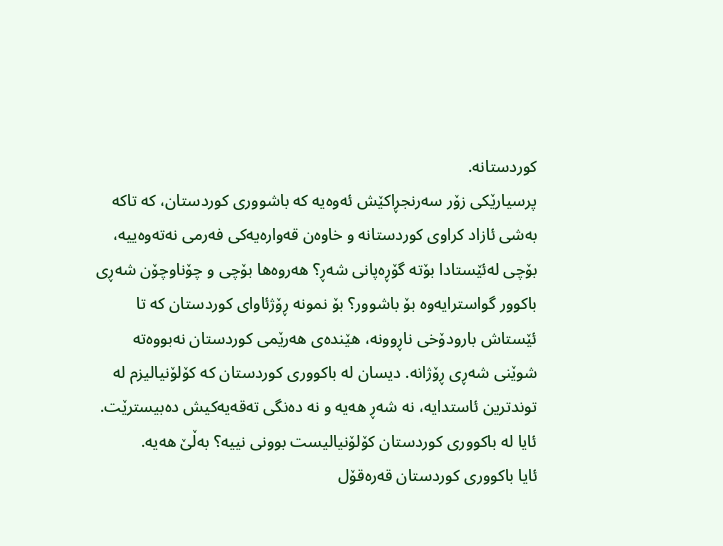کوردستانە.
پرسیارێکی زۆر سەرنجڕاکێش ئەوەیە کە باشووری کوردستان، کە تاکە بەشی ئازاد کراوی کوردستانە و خاوەن قەوارەیەکی فەرمی نەتەوەییە، بۆچی لەئێستادا بۆتە گۆڕەپانی شەڕ؟ هەروەها بۆچی و چۆناوچۆن شەڕی باکوور گواسترایەوە بۆ باشوور؟ بۆ نمونە ڕۆژئاوای کوردستان کە تا ئێستاش بارودۆخی ناڕوونە، هێندەی هەرێمی کوردستان نەبووەتە شوێنی شەڕی ڕۆژانە. دیسان لە باکووری کوردستان کە کۆلۆنیالیزم لە توندترین ئاستدایە، نە شەڕ هەیە و نە دەنگی تەقەیەکیش دەبیسترێت.
ئایا لە باکووری کوردستان کۆلۆنیالیست بوونی نییە؟ بەڵێ هەیە.
ئایا باکووری کوردستان قەرەقۆل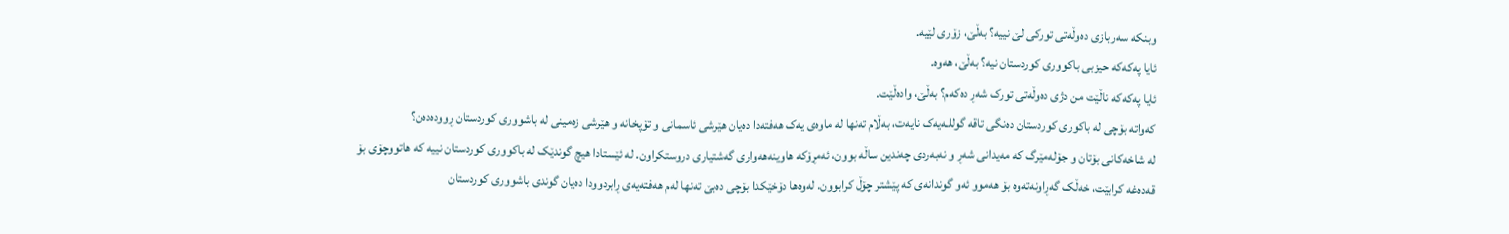وبنکە سەربازی دەوڵەتی تورکی لێ نییە؟ بەڵێ، زۆری لێیە.
ئایا پەکەکە حیزبی باکووری کوردستان نیە؟ بەڵێ، هەوە.
ئایا پەکەکە ناڵێت من دژی دەوڵەتی تورک شەڕ دەکەم؟ بەڵێ، وادەڵێت.
کەواتە بۆچی لە باکوری کوردستان دەنگی تاقە گوللـەیەک نایەت، بەڵام تەنها لە ماوەی یەک هەفتەدا دەیان هێرشی ئاسمانی و تۆپخانە و هێرشی زەمینی لە باشووری کوردستان ڕوودەدەن؟
لە شاخەکانی بۆتان و جۆلەمێرگ کە مەیدانی شەڕ و نەبەردی چەندین ساڵە بوون، ئەمڕۆکە هاوینەهەواری گەشتیاری دروستکراون. لە ئێستادا هیچ گوندێک لە باکووری کوردستان نییە کە هاتووچۆی بۆ قەدەغە کرابێت، خەڵک گەڕاونەتەوە بۆ هەموو ئەو گوندانەی کە پێشتر چۆڵ کرابوون. لەوەها دۆخێکدا بۆچی دەبێ تەنها لەم هەفتەیەی ڕابردوودا دەیان گوندی باشووری کوردستان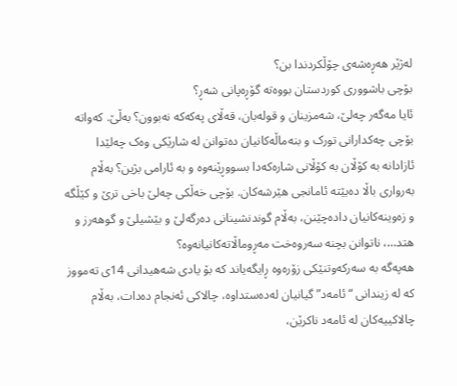لەژێر هەڕەشەی چۆڵکردندا بن؟
بۆچی باشووری کوردستان بووەتە گۆڕەپانی شەڕ؟
ئایا مەگەر چەلێ، شەمزینان و قولەبان، قەڵای پەکەکە نەبوون؟ بەڵێ. کەواتە بۆچی چەکدارانی تورک و بنەماڵەکانیان دەتوانن لە شارێکی وەک چەلێدا ئازادانە بە کۆڵان بە کۆڵانی شارەکەدا بسووڕێنەوە و بە ئارامی بژین؟ بەڵام بەرواری باڵا دەبێتە ئامانجی هێرشەکان. بۆچی خەڵکی چەلێ باخی ترێ و کێڵگە و زەوینەکانیان دادەچێنن، بەڵام گوندنشینانی دەرگەلێ و بێشیلێ و گوهەرز و هتد…، ناتوانن بچنە سەروەخت مەڕوماڵاتەکانیانەوە؟
هەپەگە بە سەرکەوتنێکی زۆرەوە ڕایگەیاند کە بۆ یادی شەهیدانی 14ی تەمووز کە لە زیندانی “ئامەد” گیانیان لەدەستداوە، چالاکی ئەنجام دەدات، بەڵام چالاکییەکان لە ئامەد ناکرێن،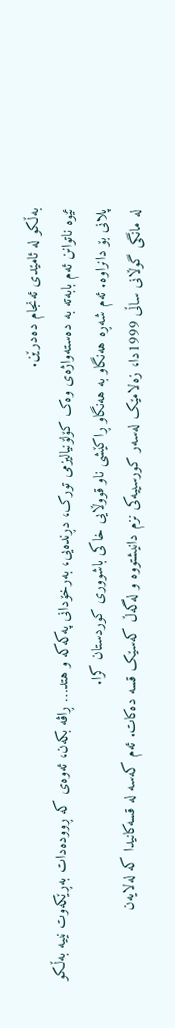بەڵکو لە ئامێدی ئەنجام دەدرێن.
ئێوە ناتوانن ئەم بابەتە بە دەستەواژەی وەک کۆلۆنیالیزمی تورک، دڕندەیی، بەرخۆدانی پەکەکە و هتد… ڕاڤە بکەن، ئەوەی کە ڕوودەدات بەڕێکەوت نییە بەڵکو پلانی بۆ دانراوە. ئەم شەڕە هەنگاو بە هەنگاو ڕاکێشی ناو قووڵایی خاکی باشووری کوردستان کرا.
لە مانگی گوڵانی ساڵی 1999دا، زەلامێک لەسەر کورسییەکی نزم دانیشتووە و لەگەڵ کەسێک قسە دەکات. ئەم کەسە لە قسەکانیدا کە لەلایەن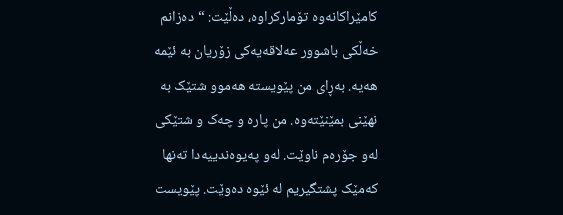کامێراکانەوە تۆمارکراوە، دەڵێت: “دەزانم خەڵکی باشوور عەلاقەیەکی زۆریان بە ئێمە هەیە. بەڕای من پێویستە هەموو شتێک بە نهێنی بمێنێتەوە. من پارە و چەک و شتێکی لەو جۆرەم ناوێت. لەو پەیوەندییەدا تەنها کەمێک پشتگیریم لە ئێوە دەوێت. پێویست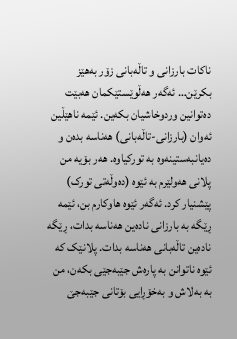ناکات بارزانی و تاڵەبانی زۆر بەهێز بکرێن… ئەگەر هەڵوێستێکمان هەبێت دەتوانین وردوخاشیان بکەین. ئێمە ناهێڵین ئەوان (بارزانی-تاڵەبانی) هەناسە بدەن و دەیانبەستینەوە بە تورکیاوە. هەر بۆیە من پلانی هەولێرم بە ئێوە (دەوڵەتی تورک) پێشنیار کرد. ئەگەر ئێوە هاوکارم بن، ئێمە ڕێگە بە بارزانی نادەین هەناسە بدات، ڕێگە نادەین تاڵەبانی هەناسە بدات. پلانێک کە ئێوە ناتوانن بە پارەش جێبەجێی بکەن، من بە بەلاش و بەخۆڕایی بۆتانی جێبەجێ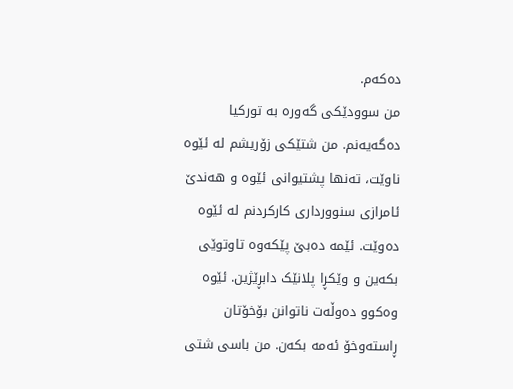دەکەم.
من سوودێکی گەورە بە تورکیا دەگەیەنم. من شتێکی زۆریشم لە ئێوە ناوێت، تەنها پشتیوانی ئێوە و هەندێ ئامرازی سنوورداری کارکردنم لە ئێوە دەوێت. ئێمە دەبێ پێکەوە تاوتوێی بکەین و وێکڕا پلانێک دابڕێژین. ئێوە وەکوو دەوڵەت ناتوانن بۆخۆتان ڕاستەوخۆ ئەمە بکەن. من باسی شتی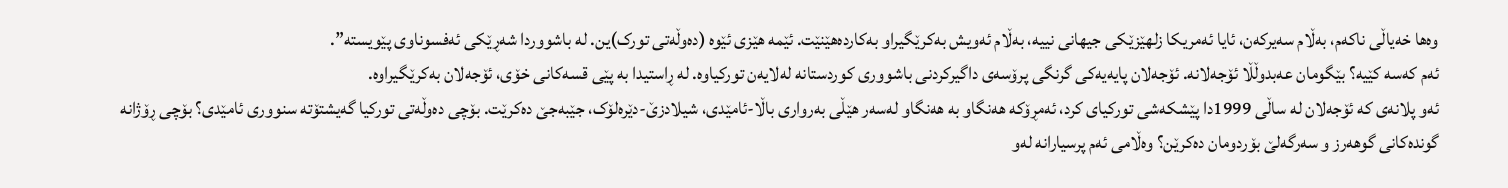وەها خەیاڵی ناکەم، بەڵام سەیرکەن، ئایا ئەمریکا زلهێزێکی جیهانی نییە، بەڵام ئەویش بەکرێگیراو بەکاردەهێنێت. ئێمە هێزی ئێوە (دەوڵەتی تورک)ین. لە باشووردا شەڕێکی ئەفسوناوی پێویستە”.
ئەم کەسە کێیە؟ بێگومان عەبدوڵڵا ئۆجەلانە. ئۆجەلان پایەیەکی گرنگی پرۆسەی داگیرکردنی باشووری کوردستانە لەلایەن تورکیاوە. لە ڕاستیدا بە پێی قسەکانی خۆی، ئۆجەلان بەکرێگیراوە.
ئەو پلانەی کە ئۆجەلان لە ساڵی 1999دا پێشکەشی تورکیای کرد، ئەمڕۆکە هەنگاو بە هەنگاو لەسەر هێڵی بەرواری باڵا-ئامێدی، شیلادزێ-دێرەلۆک، جێبەجێ دەکرێت. بۆچی دەوڵەتی تورکیا گەیشتۆتە سنووری ئامێدی؟ بۆچی ڕۆژانە گوندەکانی گوهەرز و سەرگەلێ بۆردومان دەکرێن؟ وەڵامی ئەم پرسیارانە لەو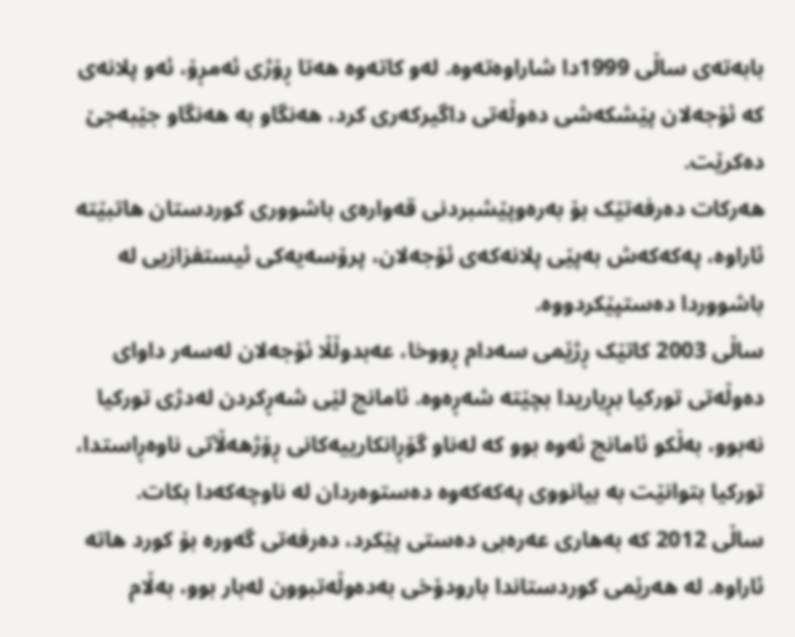بابەتەی ساڵی 1999دا شاراوەتەوە. لەو کاتەوە هەتا ڕۆژی ئەمڕۆ، ئەو پلانەی کە ئۆجەلان پێشکەشی دەوڵەتی داگیرکەری کرد، هەنگاو بە هەنگاو جێبەجێ دەکرێت.
هەرکات دەرفەتێک بۆ بەرەوپێشبردنی قەوارەی باشووری کوردستان هاتبێتە ئاراوە، پەکەکەش بەپێی پلانەکەی ئۆجەلان، پرۆسەیەکی ئیستفزازیی لە باشووردا دەستپێکردووە.
ساڵی 2003 کاتێک ڕژێمی سەدام ڕووخا، عەبدوڵڵا ئۆجەلان لەسەر داوای دەوڵەتی تورکیا بڕیاریدا بچێتە شەڕەوە. ئامانج لێی شەڕکردن لەدژی تورکیا نەبوو، بەڵکو ئامانج ئەوە بوو کە لەناو گۆڕانکارییەکانی ڕۆژهەڵآتی ناوەڕاستدا، تورکیا بتوانێت بە بیانووی پەکەکەوە دەستوەردان لە ناوچەکەدا بکات.
ساڵی 2012 کە بەهاری عەرەبی دەستی پێکرد، دەرفەتی گەورە بۆ کورد هاتە ئاراوە. لە هەرێمی کوردستاندا بارودۆخی بەدەوڵەتبوون لەبار بوو، بەڵام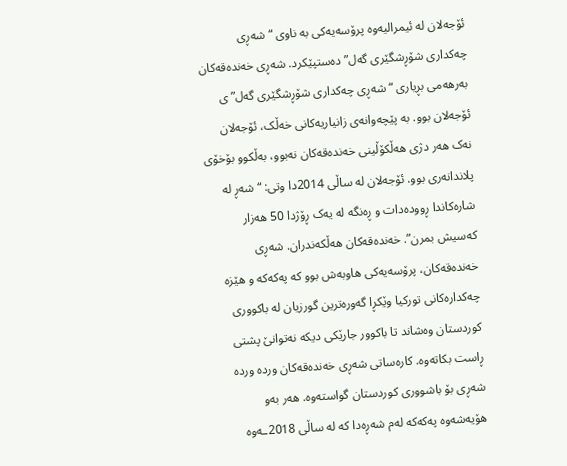ئۆجەلان لە ئیمرالیەوە پرۆسەیەکی بە ناوی “شەڕی چەکداری شۆڕشگێری گەل” دەستپێکرد. شەڕی خەندەقەکان بەرهەمی بڕیاری “شەڕی چەکداری شۆڕشگێری گەل”ی ئۆجەلان بوو. بە پێچەوانەی زانیاریەکانی خەڵک، ئۆجەلان نەک هەر دژی هەڵکۆڵینی خەندەقەکان نەبوو، بەڵکوو بۆخۆی پلاندانەری بوو. ئۆجەلان لە ساڵی 2014دا وتی: “شەڕ لە شارەکاندا ڕوودەدات و ڕەنگە لە یەک ڕۆژدا 50 هەزار کەسیش بمرن”. خەندەقەکان هەڵکەندران. شەڕی خەندەقەکان، پرۆسەیەکی هاوبەش بوو کە پەکەکە و هێزە چەکدارەکانی تورکیا وێکڕا گەورەترین گورزیان لە باکووری کوردستان وەشاند تا باکوور جارێکی دیکە نەتوانێ پشتی ڕاست بکاتەوە. کارەساتی شەڕی خەندەقەکان وردە وردە شەڕی بۆ باشووری کوردستان گواستەوە. هەر بەو هۆیەشەوە پەکەکە لەم شەڕەدا کە لە ساڵی 2018ـەوە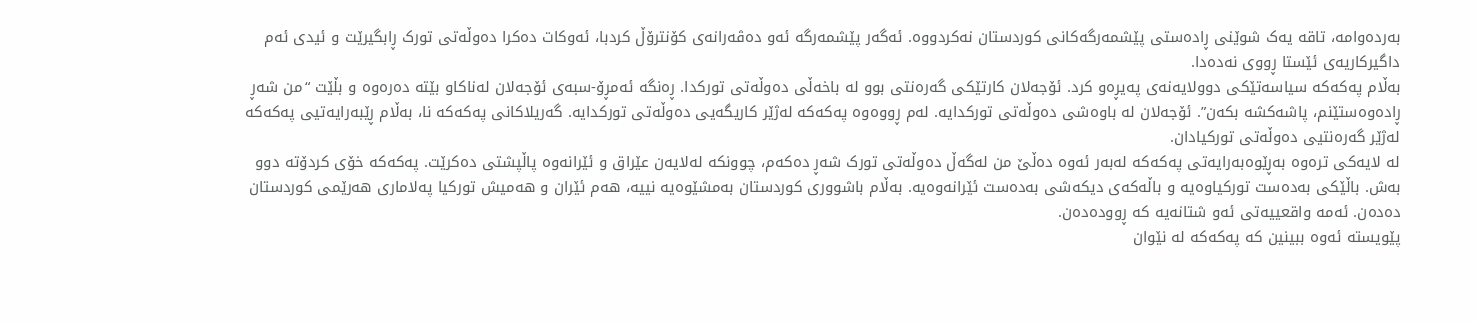بەردەوامە، تاقە یەک شوێنی ڕادەستی پێشمەرگەکانی کوردستان نەکردووە. ئەگەر پێشمەرگە ئەو دەڤەرانەی کۆنترۆڵ کردبا، ئەوکات دەکرا دەوڵەتی تورک ڕابگیرێت و ئیدی ئەم داگیرکاریەی ئێستا ڕووی نەدەدا.
بەڵام پەکەکە سیاسەتێکی دوولایەنەی پەیڕەو کرد. ئۆجەلان کارتێکی گەرەنتی بوو لە باخەڵی دەوڵەتی تورکدا. ڕەنگە ئەمڕۆ-سبەی ئۆجەلان لەناکاو بێتە دەرەوە و بڵێت “من شەڕ ڕادەوەستێنم، پاشەکشە بکەن”. ئۆجەلان لە باوەشی دەوڵەتی تورکدایە. لەم ڕووەوە پەکەکە لەژێر کاریگەیی دەوڵەتی تورکدایە. گەریلاکانی پەکەکە نا، بەڵام ڕێبەرایەتیی پەکەکە لەژێر گەرەنتیی دەوڵەتی تورکیادان.
لە لایەکی ترەوە بەڕێوەبەرایەتی پەکەکە لەبەر ئەوە دەڵێ من لەگەڵ دەوڵەتی تورک شەڕ دەکەم، چوونکە لەلایەن عێراق و ئێرانەوە پاڵپشتی دەکرێت. پەکەکە خۆی کردۆتە دوو بەش. باڵێکی بەدەست تورکیاوەیە و باڵەکەی دیکەشی بەدەست ئێرانەوەیە. بەڵام باشووری کوردستان بەمشێوەیە نییە، هەم ئێران و هەمیش تورکیا پەلاماری هەرێمی کوردستان دەدەن. ئەمە واقعییەتی ئەو شتانەیە کە ڕوودەدەن.
پێویستە ئەوە ببینین کە پەکەکە لە نێوان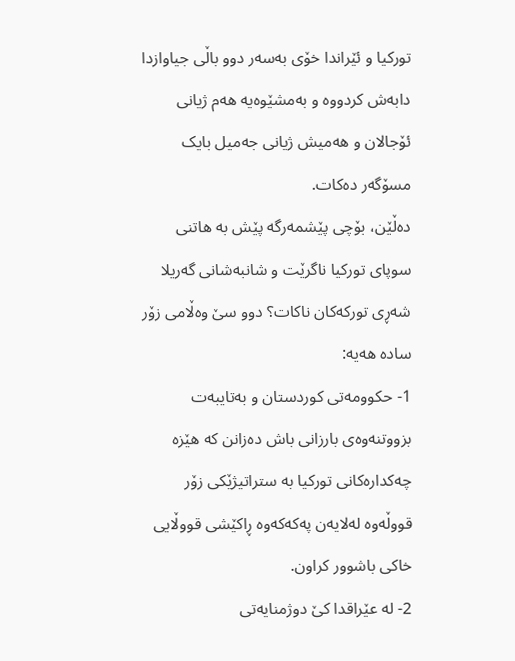تورکیا و ئێراندا خۆی بەسەر دوو باڵی جیاوازدا دابەش کردووە و بەمشێوەیە هەم ژیانی ئۆجالان و هەمیش ژیانی جەمیل بایک مسۆگەر دەکات.
دەڵێن، بۆچی پێشمەرگە پێش بە هاتنی سوپای تورکیا ناگرێت و شانبەشانی گەریلا شەڕی تورکەکان ناکات؟ دوو سێ وەڵامی زۆر سادە هەیە:
1- حکوومەتی کوردستان و بەتایبەت بزووتنەوەی بارزانی باش دەزانن کە هێزە چەکدارەکانی تورکیا بە ستراتیژێکی زۆر قووڵەوە لەلایەن پەکەکەوە ڕاکێشی قووڵایی خاکی باشوور کراون.
2- لە عێراقدا کێ دوژمنایەتی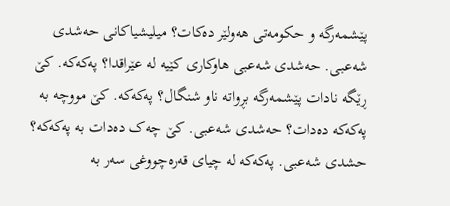پێشمەرگە و حکومەتی هەولێر دەکات؟ میلیشیاکانی حەشدی شەعبی. حەشدی شەعبی هاوکاری کێیە لە عێراقدا؟ پەکەکە. کێ ڕێگە نادات پێشمەرگە بڕواتە ناو شنگال؟ پەکەکە. کێ مووچە بە پەکەکە دەدات؟ حەشدی شەعبی. کێ چەک دەدات بە پەکەکە؟ حشدی شەعبی. پەکەکە لە چیای قەرەچووغی سەر بە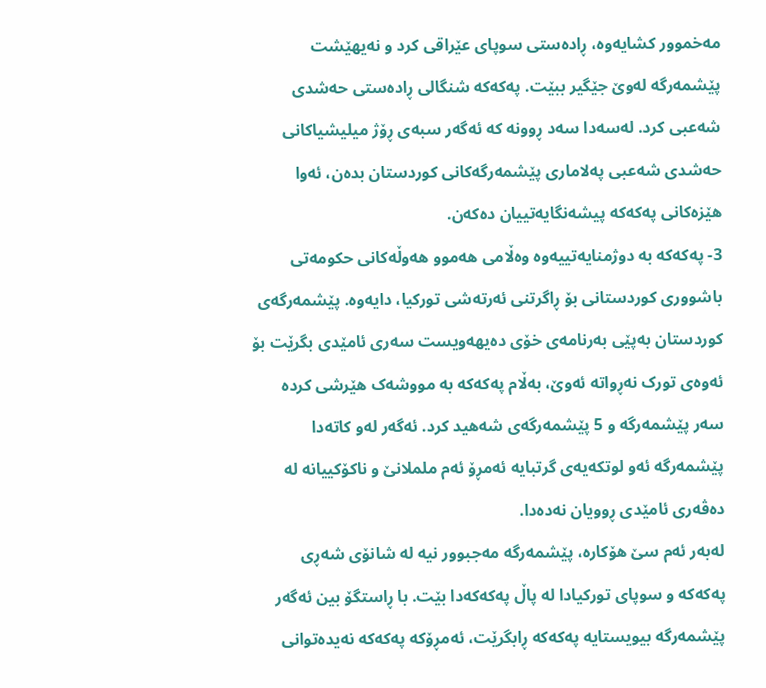مەخموور کشایەوە، ڕادەستی سوپای عێراقی کرد و نەیهێشت پێشمەرگە لەوێ جێگیر ببێت. پەکەکە شنگالی ڕادەستی حەشدی شەعبی کرد. لەسەدا سەد ڕوونە کە ئەگەر سبەی ڕۆژ میلیشیاکانی حەشدی شەعبی پەلاماری پێشمەرگەکانی کوردستان بدەن، ئەوا هێزەکانی پەکەکە پیشەنگایەتییان دەکەن.
3- پەکەکە بە دوژمنایەتییەوە وەڵامی هەموو هەوڵەکانی حکومەتی باشووری کوردستانی بۆ ڕاگرتنی ئەرتەشی تورکیا، دایەوە. پێشمەرگەی کوردستان بەپێی بەرنامەی خۆی دەیهەویست سەری ئامێدی بگرێت بۆ ئەوەی تورک نەڕواتە ئەوێ، بەڵام پەکەکە بە مووشەک هێرشی کردە سەر پێشمەرگە و 5 پێشمەرگەی شەهید کرد. ئەگەر لەو کاتەدا پێشمەرگە ئەو لوتکەیەی گرتبایە ئەمڕۆ ئەم ململانێ و ناکۆکییانە لە دەڤەری ئامێدی ڕوویان نەدەدا.
لەبەر ئەم سێ هۆکارە، پێشمەرگە مەجبوور نیە لە شانۆی شەڕی پەکەکە و سوپای تورکیادا لە پاڵ پەکەکەدا بێت. با ڕاستگۆ بین ئەگەر پێشمەرگە بیویستایە پەکەکە ڕابگرێت، ئەمڕۆکە پەکەکە نەیدەتوانی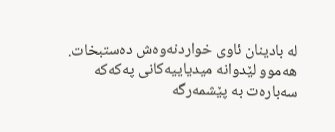لە بادینان ئاوی خواردنەوەش دەستبخات. هەموو لێدوانە میدیاییەکانی پەکەکە سەبارەت بە پێشمەرگە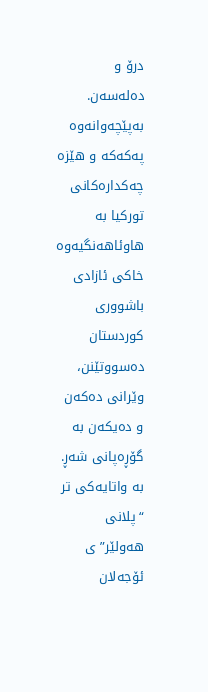درۆ و دەلەسەن. بەپێچەوانەوە پەکەکە و هێزە چەکدارەکانی تورکیا بە هاوئاهەنگیەوە خاکی ئازادی باشووری کوردستان دەسووتێنن، وێرانی دەکەن و دەیکەن بە گۆڕەپانی شەڕ. بە واتایەکی تر “پلانی هەولێر”ی ئۆجەلان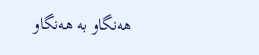هەنگاو بە هەنگاو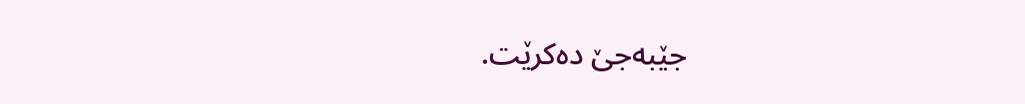جێبەجێ دەکرێت.